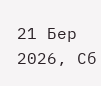21 Бер 2026, Сб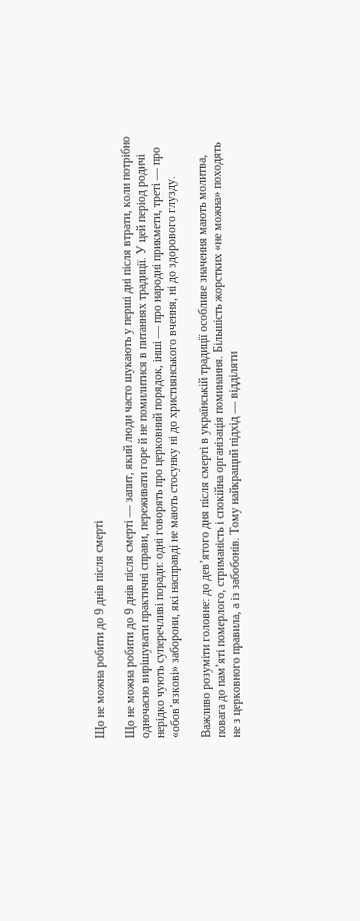Що не можна робити до 9 днів після смерті

Що не можна робити до 9 днів після смерті — запит, який люди часто шукають у перші дні після втрати, коли потрібно одночасно вирішувати практичні справи, переживати горе й не помилитися в питаннях традиції. У цей період родичі нерідко чують суперечливі поради: одні говорять про церковний порядок, інші — про народні прикмети, треті — про «обов’язкові» заборони, які насправді не мають стосунку ні до християнського вчення, ні до здорового глузду.

Важливо розуміти головне: до дев’ятого дня після смерті в українській традиції особливе значення мають молитва, повага до пам’яті померлого, стриманість і спокійна організація поминання. Більшість жорстких «не можна» походять не з церковного правила, а із забобонів. Тому найкращий підхід — відділяти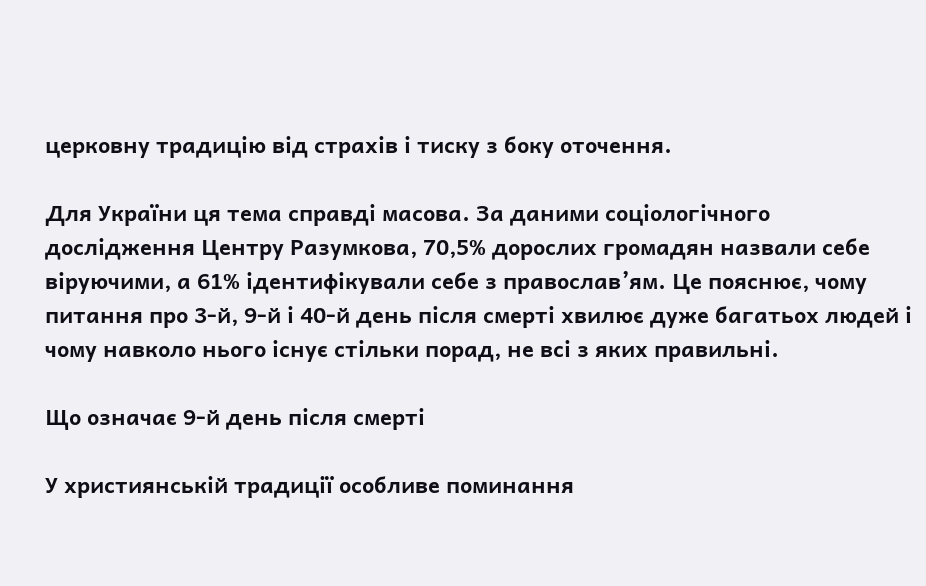церковну традицію від страхів і тиску з боку оточення.

Для України ця тема справді масова. За даними соціологічного дослідження Центру Разумкова, 70,5% дорослих громадян назвали себе віруючими, а 61% ідентифікували себе з православ’ям. Це пояснює, чому питання про 3-й, 9-й і 40-й день після смерті хвилює дуже багатьох людей і чому навколо нього існує стільки порад, не всі з яких правильні.

Що означає 9-й день після смерті

У християнській традиції особливе поминання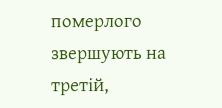померлого звершують на третій,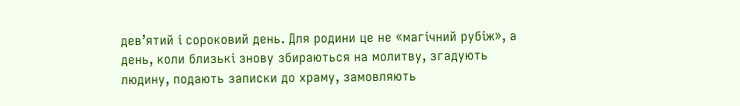дев’ятий і сороковий день. Для родини це не «магічний рубіж», а день, коли близькі знову збираються на молитву, згадують людину, подають записки до храму, замовляють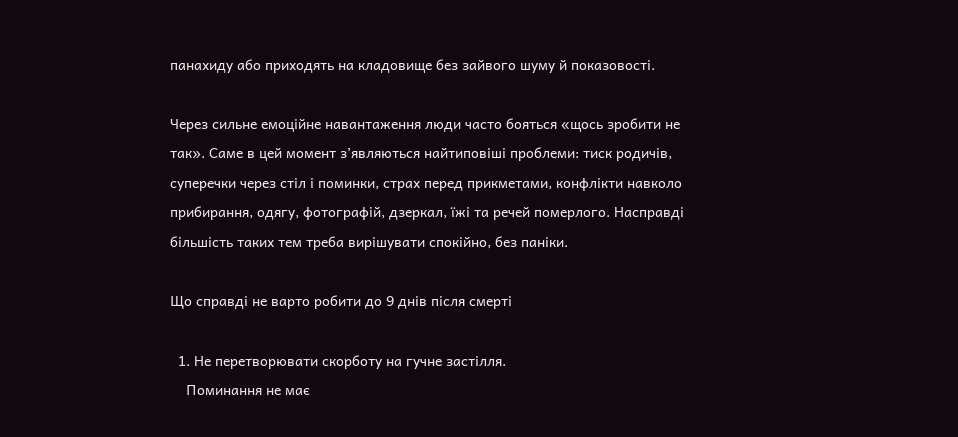панахиду або приходять на кладовище без зайвого шуму й показовості.

Через сильне емоційне навантаження люди часто бояться «щось зробити не так». Саме в цей момент з’являються найтиповіші проблеми: тиск родичів, суперечки через стіл і поминки, страх перед прикметами, конфлікти навколо прибирання, одягу, фотографій, дзеркал, їжі та речей померлого. Насправді більшість таких тем треба вирішувати спокійно, без паніки.

Що справді не варто робити до 9 днів після смерті

  1. Не перетворювати скорботу на гучне застілля.
    Поминання не має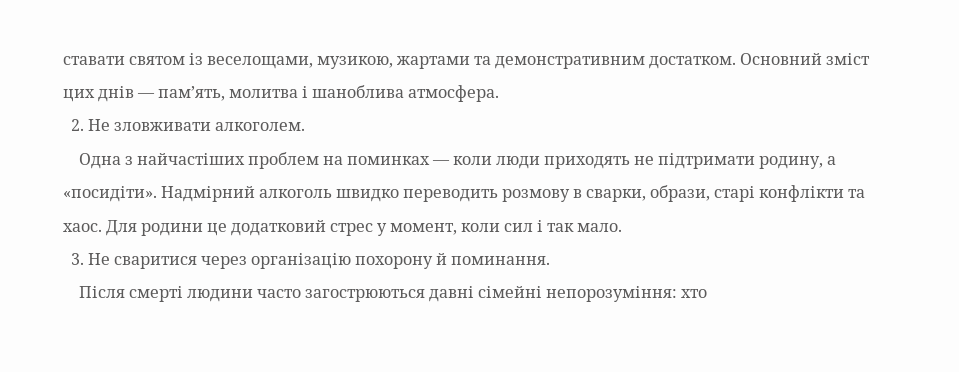ставати святом із веселощами, музикою, жартами та демонстративним достатком. Основний зміст цих днів — пам’ять, молитва і шаноблива атмосфера.
  2. Не зловживати алкоголем.
    Одна з найчастіших проблем на поминках — коли люди приходять не підтримати родину, а «посидіти». Надмірний алкоголь швидко переводить розмову в сварки, образи, старі конфлікти та хаос. Для родини це додатковий стрес у момент, коли сил і так мало.
  3. Не сваритися через організацію похорону й поминання.
    Після смерті людини часто загострюються давні сімейні непорозуміння: хто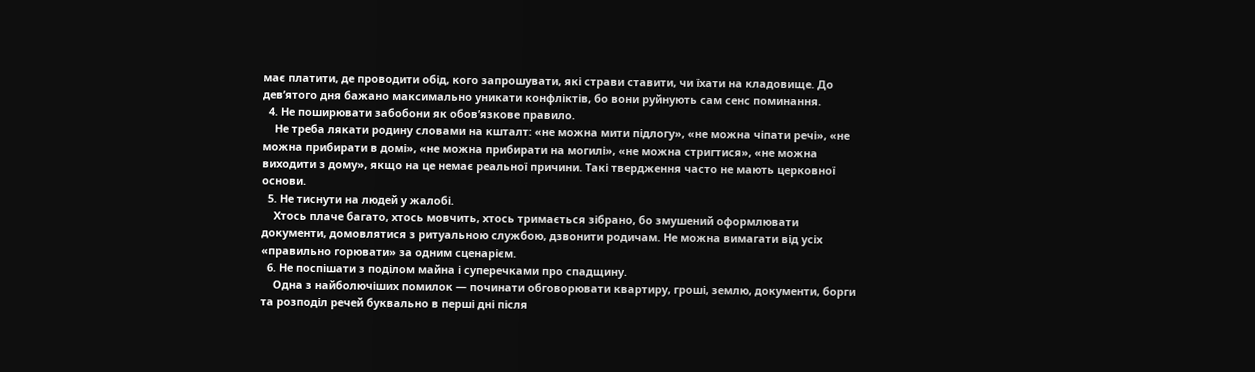має платити, де проводити обід, кого запрошувати, які страви ставити, чи їхати на кладовище. До дев’ятого дня бажано максимально уникати конфліктів, бо вони руйнують сам сенс поминання.
  4. Не поширювати забобони як обов’язкове правило.
    Не треба лякати родину словами на кшталт: «не можна мити підлогу», «не можна чіпати речі», «не можна прибирати в домі», «не можна прибирати на могилі», «не можна стригтися», «не можна виходити з дому», якщо на це немає реальної причини. Такі твердження часто не мають церковної основи.
  5. Не тиснути на людей у жалобі.
    Хтось плаче багато, хтось мовчить, хтось тримається зібрано, бо змушений оформлювати документи, домовлятися з ритуальною службою, дзвонити родичам. Не можна вимагати від усіх «правильно горювати» за одним сценарієм.
  6. Не поспішати з поділом майна і суперечками про спадщину.
    Одна з найболючіших помилок — починати обговорювати квартиру, гроші, землю, документи, борги та розподіл речей буквально в перші дні після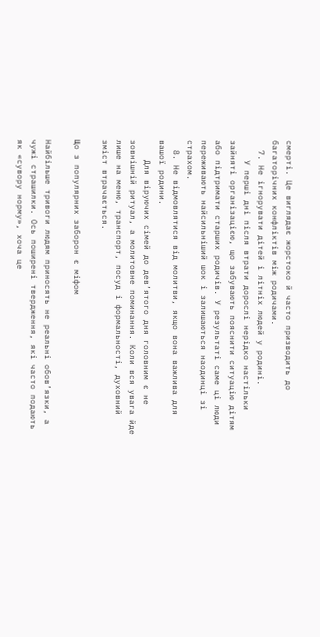смерті. Це виглядає жорстоко й часто призводить до багаторічних конфліктів між родичами.
  7. Не ігнорувати дітей і літніх людей у родині.
    У перші дні після втрати дорослі нерідко настільки зайняті організацією, що забувають пояснити ситуацію дітям або підтримати старших родичів. У результаті саме ці люди переживають найсильніший шок і залишаються наодинці зі страхом.
  8. Не відмовлятися від молитви, якщо вона важлива для вашої родини.
    Для віруючих сімей до дев’ятого дня головним є не зовнішній ритуал, а молитовне поминання. Коли вся увага йде лише на меню, транспорт, посуд і формальності, духовний зміст втрачається.

Що з популярних заборон є міфом

Найбільше тривоги людям приносять не реальні обов’язки, а чужі страшилки. Ось поширені твердження, які часто подають як «сувору норму», хоча це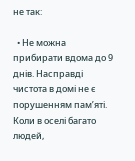не так:

  • Не можна прибирати вдома до 9 днів. Насправді чистота в домі не є порушенням пам’яті. Коли в оселі багато людей,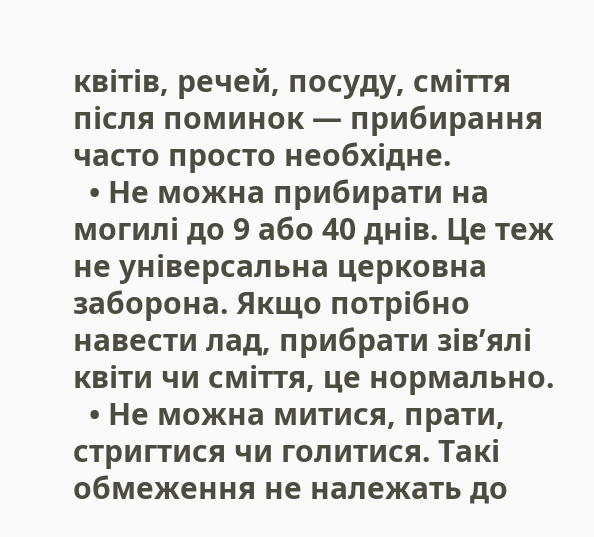квітів, речей, посуду, сміття після поминок — прибирання часто просто необхідне.
  • Не можна прибирати на могилі до 9 або 40 днів. Це теж не універсальна церковна заборона. Якщо потрібно навести лад, прибрати зів’ялі квіти чи сміття, це нормально.
  • Не можна митися, прати, стригтися чи голитися. Такі обмеження не належать до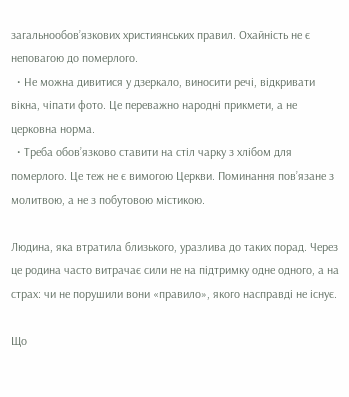загальнообов’язкових християнських правил. Охайність не є неповагою до померлого.
  • Не можна дивитися у дзеркало, виносити речі, відкривати вікна, чіпати фото. Це переважно народні прикмети, а не церковна норма.
  • Треба обов’язково ставити на стіл чарку з хлібом для померлого. Це теж не є вимогою Церкви. Поминання пов’язане з молитвою, а не з побутовою містикою.

Людина, яка втратила близького, уразлива до таких порад. Через це родина часто витрачає сили не на підтримку одне одного, а на страх: чи не порушили вони «правило», якого насправді не існує.

Що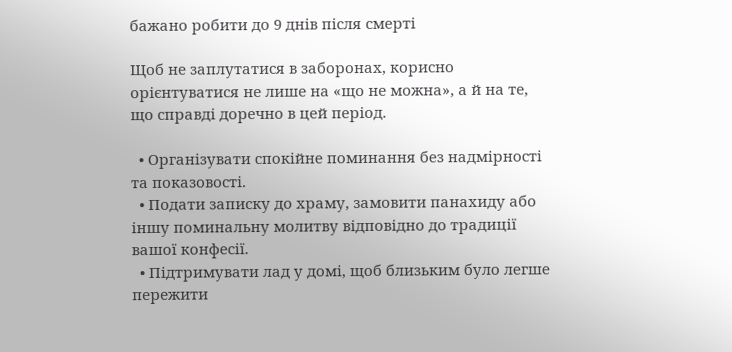бажано робити до 9 днів після смерті

Щоб не заплутатися в заборонах, корисно орієнтуватися не лише на «що не можна», а й на те, що справді доречно в цей період.

  • Організувати спокійне поминання без надмірності та показовості.
  • Подати записку до храму, замовити панахиду або іншу поминальну молитву відповідно до традиції вашої конфесії.
  • Підтримувати лад у домі, щоб близьким було легше пережити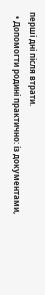перші дні після втрати.
  • Допомогти родині практично: із документами,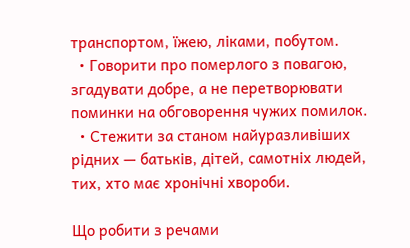транспортом, їжею, ліками, побутом.
  • Говорити про померлого з повагою, згадувати добре, а не перетворювати поминки на обговорення чужих помилок.
  • Стежити за станом найуразливіших рідних — батьків, дітей, самотніх людей, тих, хто має хронічні хвороби.

Що робити з речами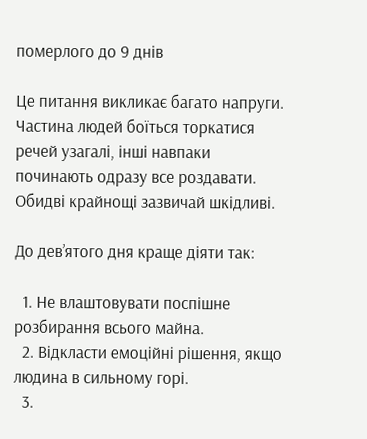померлого до 9 днів

Це питання викликає багато напруги. Частина людей боїться торкатися речей узагалі, інші навпаки починають одразу все роздавати. Обидві крайнощі зазвичай шкідливі.

До дев’ятого дня краще діяти так:

  1. Не влаштовувати поспішне розбирання всього майна.
  2. Відкласти емоційні рішення, якщо людина в сильному горі.
  3.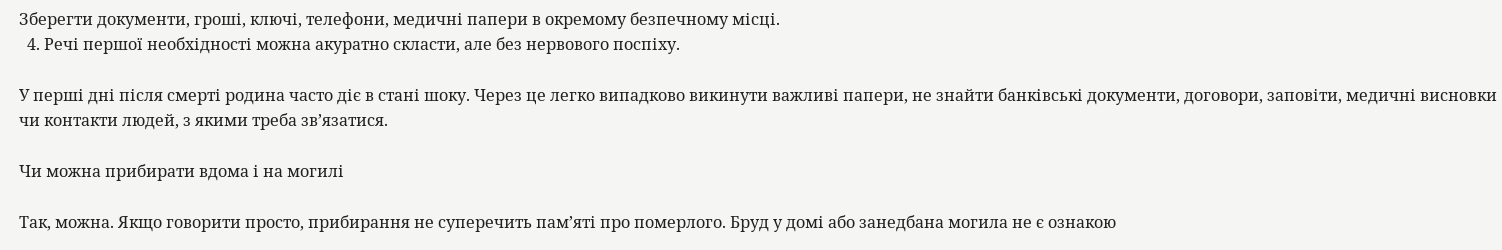Зберегти документи, гроші, ключі, телефони, медичні папери в окремому безпечному місці.
  4. Речі першої необхідності можна акуратно скласти, але без нервового поспіху.

У перші дні після смерті родина часто діє в стані шоку. Через це легко випадково викинути важливі папери, не знайти банківські документи, договори, заповіти, медичні висновки чи контакти людей, з якими треба зв’язатися.

Чи можна прибирати вдома і на могилі

Так, можна. Якщо говорити просто, прибирання не суперечить пам’яті про померлого. Бруд у домі або занедбана могила не є ознакою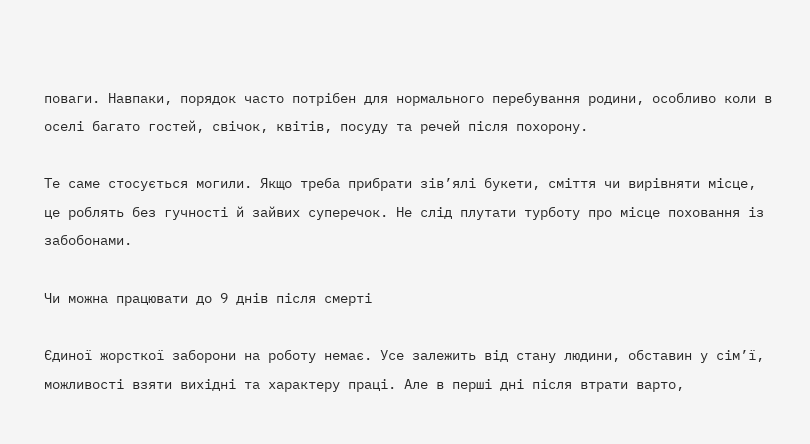поваги. Навпаки, порядок часто потрібен для нормального перебування родини, особливо коли в оселі багато гостей, свічок, квітів, посуду та речей після похорону.

Те саме стосується могили. Якщо треба прибрати зів’ялі букети, сміття чи вирівняти місце, це роблять без гучності й зайвих суперечок. Не слід плутати турботу про місце поховання із забобонами.

Чи можна працювати до 9 днів після смерті

Єдиної жорсткої заборони на роботу немає. Усе залежить від стану людини, обставин у сім’ї, можливості взяти вихідні та характеру праці. Але в перші дні після втрати варто,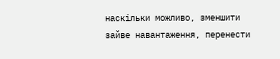наскільки можливо, зменшити зайве навантаження, перенести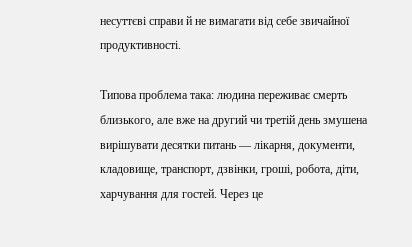несуттєві справи й не вимагати від себе звичайної продуктивності.

Типова проблема така: людина переживає смерть близького, але вже на другий чи третій день змушена вирішувати десятки питань — лікарня, документи, кладовище, транспорт, дзвінки, гроші, робота, діти, харчування для гостей. Через це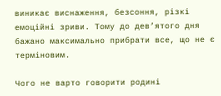виникає виснаження, безсоння, різкі емоційні зриви. Тому до дев’ятого дня бажано максимально прибрати все, що не є терміновим.

Чого не варто говорити родині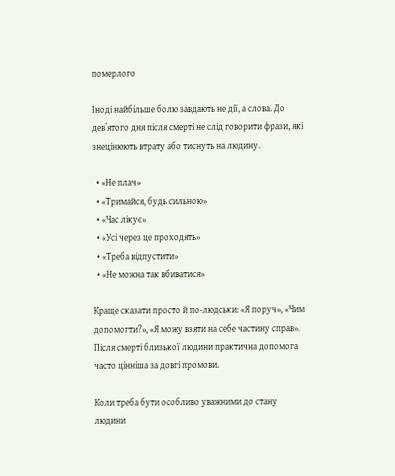померлого

Іноді найбільше болю завдають не дії, а слова. До дев’ятого дня після смерті не слід говорити фрази, які знецінюють втрату або тиснуть на людину.

  • «Не плач»
  • «Тримайся, будь сильною»
  • «Час лікує»
  • «Усі через це проходять»
  • «Треба відпустити»
  • «Не можна так вбиватися»

Краще сказати просто й по-людськи: «Я поруч», «Чим допомогти?», «Я можу взяти на себе частину справ». Після смерті близької людини практична допомога часто цінніша за довгі промови.

Коли треба бути особливо уважними до стану людини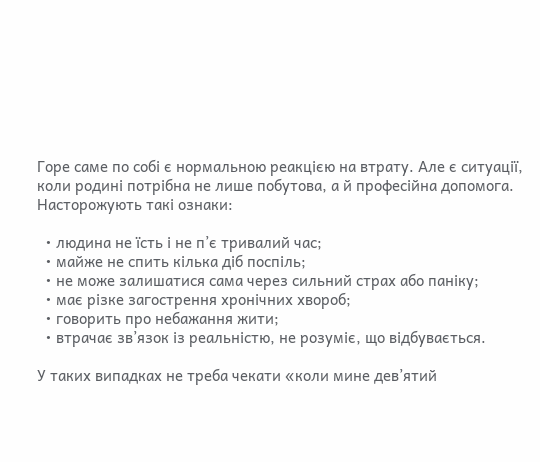Горе саме по собі є нормальною реакцією на втрату. Але є ситуації, коли родині потрібна не лише побутова, а й професійна допомога. Насторожують такі ознаки:

  • людина не їсть і не п’є тривалий час;
  • майже не спить кілька діб поспіль;
  • не може залишатися сама через сильний страх або паніку;
  • має різке загострення хронічних хвороб;
  • говорить про небажання жити;
  • втрачає зв’язок із реальністю, не розуміє, що відбувається.

У таких випадках не треба чекати «коли мине дев’ятий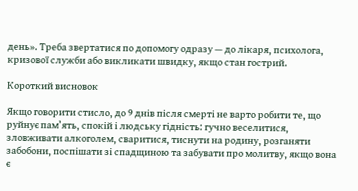день». Треба звертатися по допомогу одразу — до лікаря, психолога, кризової служби або викликати швидку, якщо стан гострий.

Короткий висновок

Якщо говорити стисло, до 9 днів після смерті не варто робити те, що руйнує пам’ять, спокій і людську гідність: гучно веселитися, зловживати алкоголем, сваритися, тиснути на родину, розганяти забобони, поспішати зі спадщиною та забувати про молитву, якщо вона є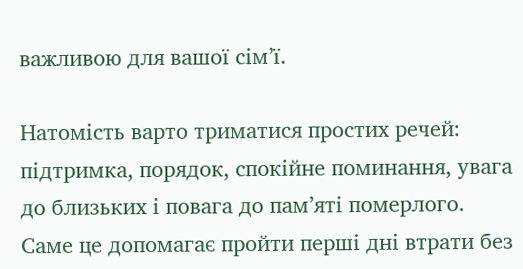важливою для вашої сім’ї.

Натомість варто триматися простих речей: підтримка, порядок, спокійне поминання, увага до близьких і повага до пам’яті померлого. Саме це допомагає пройти перші дні втрати без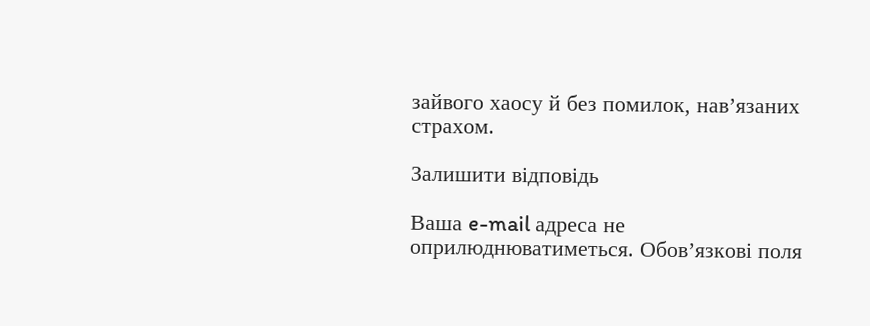зайвого хаосу й без помилок, нав’язаних страхом.

Залишити відповідь

Ваша e-mail адреса не оприлюднюватиметься. Обов’язкові поля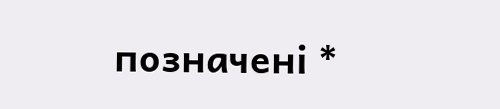позначені *